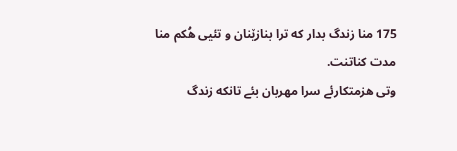175 منا زندگ بدار که ترا بنازێنان و تئیی هُکم منا مدت کناتنت.
وتی هزمتکارئے سرا مهربان بئے تانکه زندگ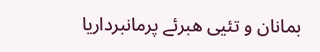بمانان و تئیی هبرئے پرمانبرداریا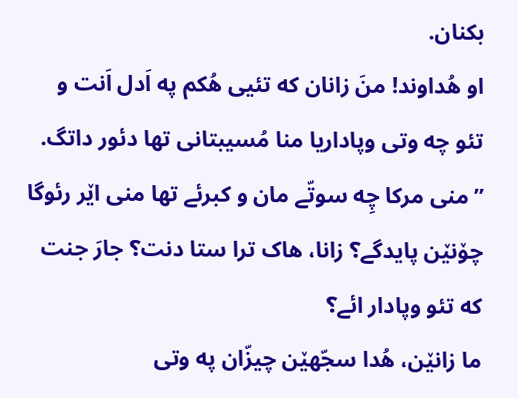بکنان.
او هُداوند! منَ زانان که تئیی هُکم په اَدل اَنت و تئو چه وتی وپاداریا منا مُسیبتانی تها دئور داتگ.
”منی مرکا چِه سوتّے مان و کبرئے تها منی اێر رئوگا چۆنێن پایدگے؟ زانا، هاک ترا ستا دنت؟ جارَ جنت که تئو وپادار ائے؟
ما زانێن، هُدا سجّهێن چیزّان په وتی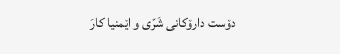دۆست دارۆکانی شَرّی و اێمنیا کارَ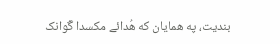بندیت، په همایان که هُدائے مکسدا گْوانک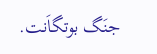جنَگ بوتگاَنت.